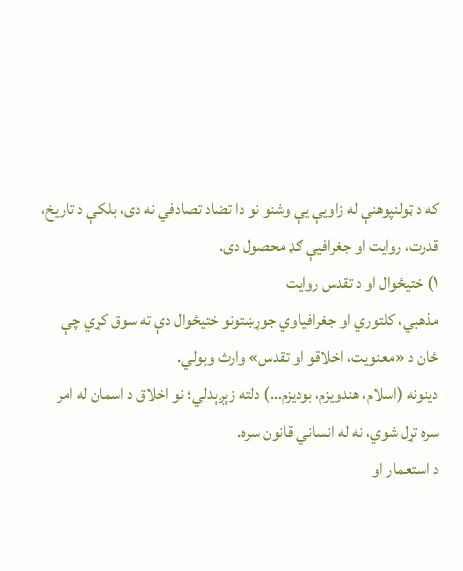که د ټولنپوهنې له زاویې یې وشنو نو دا تضاد تصادفي نه دی، بلکې د تاریخ، قدرت، روایت او جغرافیې ګډ محصول دی.
۱) ختیځوال او د تقدس روایت
مذهبي، کلتوري او جغرافیاوي جوړښتونو ختیځوال دې ته سوق کړي چې ځان د «معنویت، اخلاقو او تقدس» وارث وبولي.
دینونه (اسلام، هندویزم، بودیزم…) دلته زېږېدلي؛ نو اخلاق د اسمان له امر سره تړل شوي، نه له انساني قانون سره.
د استعمار او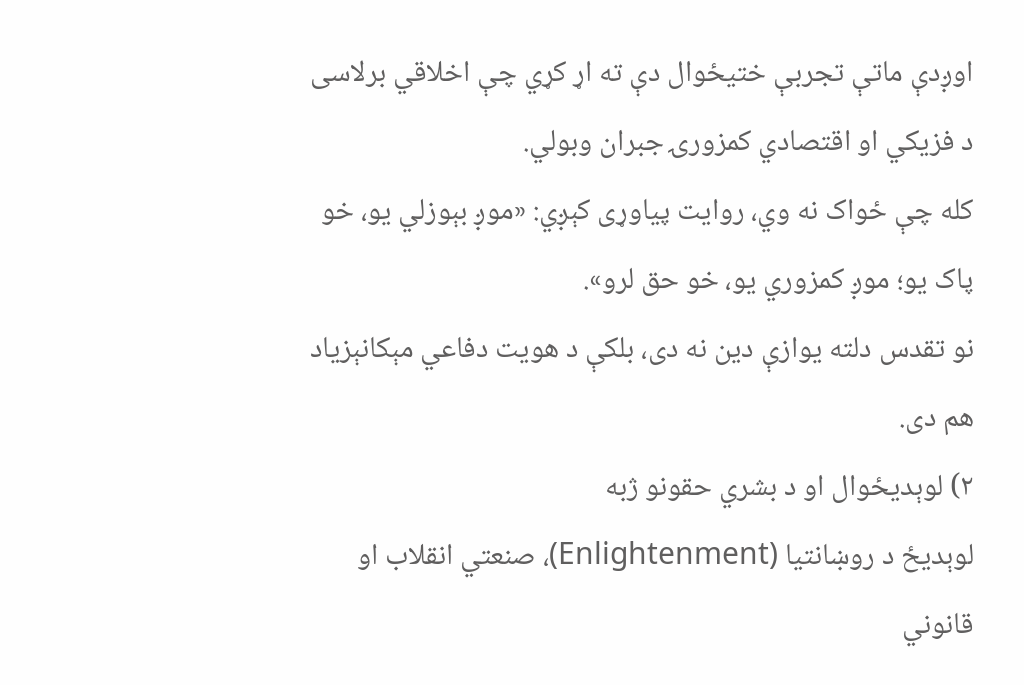اوږدې ماتې تجربې ختیځوال دې ته اړ کړي چې اخلاقي برلاسی د فزیکي او اقتصادي کمزورۍ جبران وبولي.
کله چې ځواک نه وي، روایت پیاوړی کېږي: «موږ بېوزلي یو، خو پاک یو؛ موږ کمزوري یو، خو حق لرو».
نو تقدس دلته یوازې دین نه دی، بلکې د هویت دفاعي مېکانېزیاد هم دی.
۲) لوېدیځوال او د بشري حقونو ژبه
لوېدیځ د روښانتیا (Enlightenment)، صنعتي انقلاب او قانوني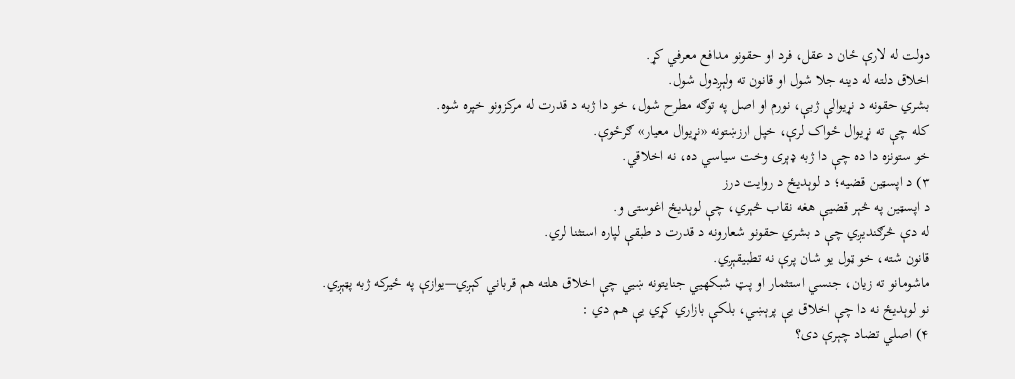دولت له لارې ځان د عقل، فرد او حقونو مدافع معرفي کړ.
اخلاق دلته له دینه جلا شول او قانون ته ولېږدول شول.
بشري حقونه د نړیوالې ژبې، نورم او اصل په توګه مطرح شول، خو دا ژبه د قدرت له مرکزونو خپره شوه.
کله چې ته نړیوال ځواک لرې، خپل ارزښتونه «نړیوال معیار» ګرځوې.
خو ستونزه دا ده چې دا ژبه ډېری وخت سیاسي ده، نه اخلاقي.
۳) د اپسټین قضیه؛ د لوېدیځ د روایت درز
د اپسټین په څېر قضیې هغه نقاب څېري، چې لوېدیځ اغوستی و.
له دې څرګندیږي چې د بشري حقونو شعارونه د قدرت د طبقې لپاره استثنا لري.
قانون شته، خو ټول یو شان پرې نه تطبیقېږي.
ماشومانو ته زیان، جنسي استثمار او پټ شبکهيي جنایتونه ښيي چې اخلاق هلته هم قرباني کېږي—یوازې په ځیرکه ژبه پټېږي.
نو لوېدیځ نه دا چې اخلاق یې پرېښي، بلکې بازاري کړي یې هم دي :
۴) اصلي تضاد چېرې دی؟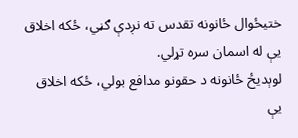ختیځوال ځانونه تقدس ته نږدې ګڼي، ځکه اخلاق یې له اسمان سره تړلي.
لوېدیځ ځانونه د حقونو مدافع بولي، ځکه اخلاق یې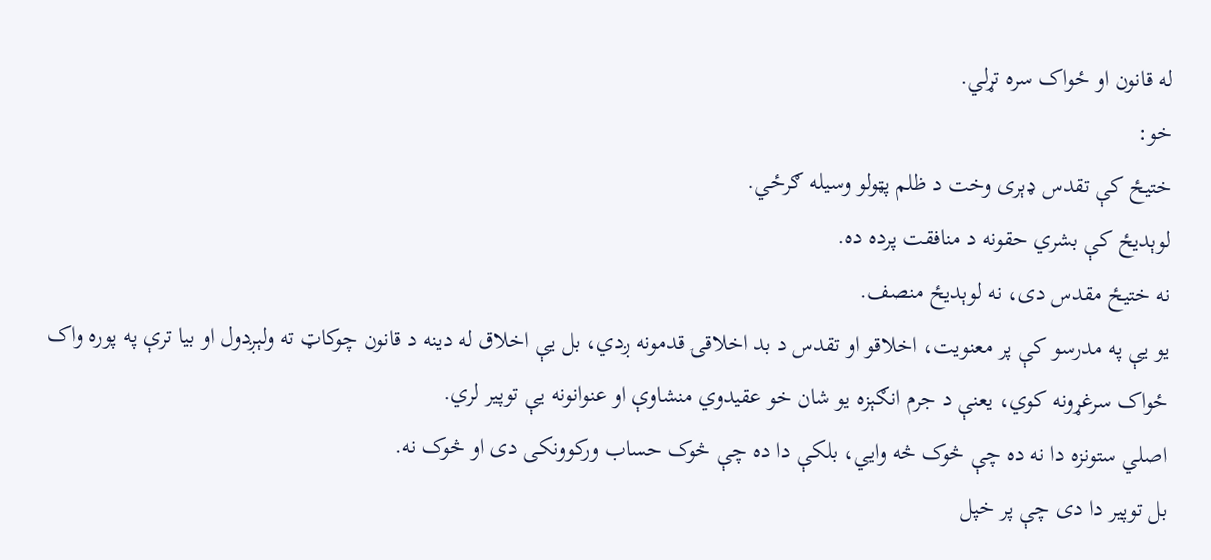له قانون او ځواک سره تړلي.
خو:
ختیځ کې تقدس ډېری وخت د ظلم پټولو وسیله ګرځي.
لوېدیځ کې بشري حقونه د منافقت پرده ده.
نه ختیځ مقدس دی، نه لوېدیځ منصف.
یو یې په مدرسو کې پر معنویت، اخلاقو او تقدس د بد اخلاقۍ قدمونه ږدي، بل یې اخلاق له دینه د قانون چوکاټ ته ولېږدول او بیا ترې په پوره واک ځواک سرغړونه کوي، یعنې د جرم انګېزه یو شان خو عقیدوي منشاوې او عنوانونه یې توپیر لري.
اصلي ستونزه دا نه ده چې څوک څه وایي، بلکې دا ده چې څوک حساب ورکوونکی دی او څوک نه.
بل توپیر دا دی چې پر خپل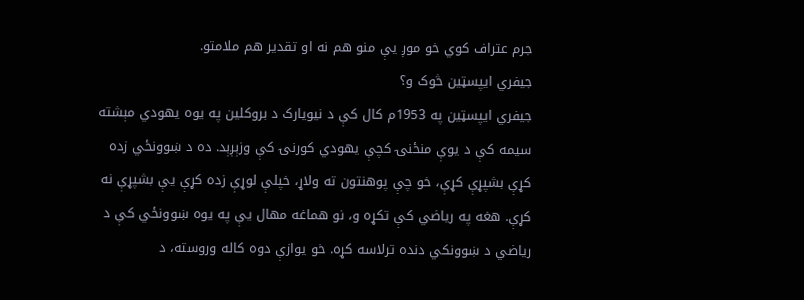جرم عتراف کوي خو موږ یې منو هم نه او تقدیر هم ملامتو.
جیفري ایپسټین څوک و؟
جیفري ایپسټین په 1953م کال کې د نیویارک د بروکلین په یوه یهودي مېشته سیمه کې د یوې منځنۍ کچې یهودي کورنۍ کې وزېږېد. ده د ښوونځي زده کړې بشپړې کړې، خو چې پوهنتون ته ولاړ، خپلې لوړې زده کړې یې بشپړې نه کړې. هغه په ریاضي کې تکړه و، نو هماغه مهال یې په یوه ښوونځي کې د ریاضي د ښوونکي دنده ترلاسه کړه. خو یوازې دوه کاله وروسته، د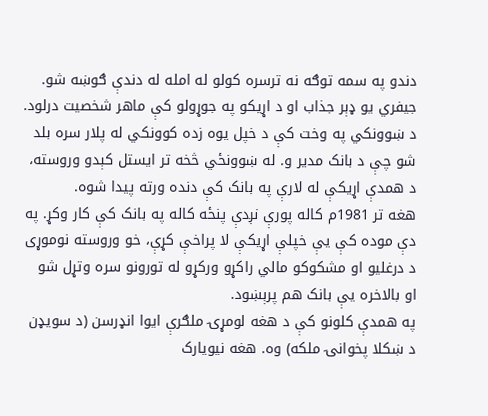دندو په سمه توګه نه ترسره کولو له امله له دندې ګوښه شو.
جیفري یو ډېر جذاب او د اړیکو په جوړولو کې ماهر شخصیت درلود. د ښوونکي په وخت کې د خپل یوه زده کوونکي له پلار سره بلد شو چې د بانک مدیر و. له ښوونځي څخه تر ایستل کېدو وروسته، د همدې اړیکې له لارې په بانک کې دنده ورته پیدا شوه.
هغه تر 1981م کاله پورې نږدې پنځه کاله په بانک کې کار وکړ. په دې موده کې یې خپلې اړیکې لا پراخې کړې، خو وروسته نوموړی د درغلیو او مشکوکو مالي راکړو ورکړو له تورونو سره وتړل شو او بالاخره یې بانک هم پرېښود.
په همدې کلونو کې د هغه لومړۍ ملګرې ایوا انډرسن (د سویډن د ښکلا پخوانۍ ملکه) وه. هغه نیویارک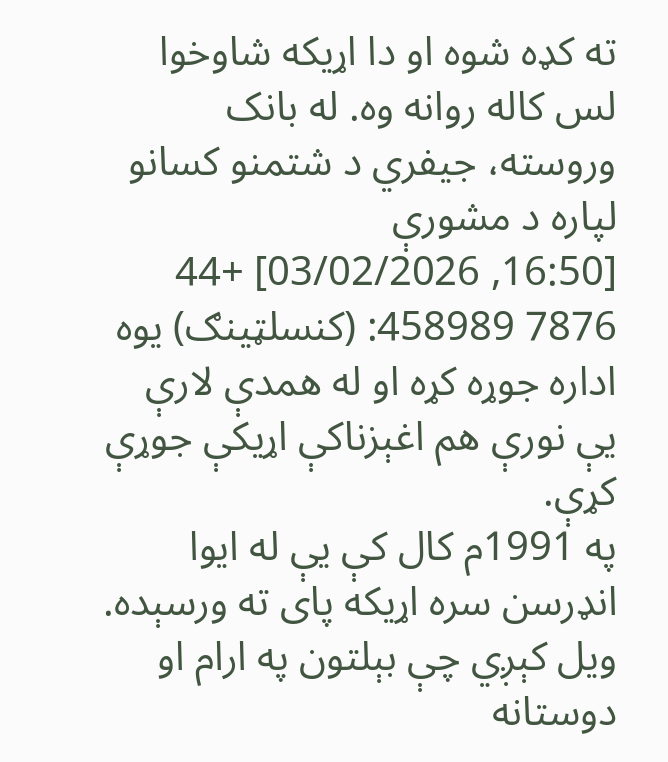ته کډه شوه او دا اړیکه شاوخوا لس کاله روانه وه. له بانک وروسته، جیفري د شتمنو کسانو لپاره د مشورې
[16:50, 03/02/2026] +44 7876 458989: (کنسلټینګ) یوه اداره جوړه کړه او له همدې لارې یې نورې هم اغېزناکې اړیکې جوړې کړې.
په 1991م کال کې یې له ایوا انډرسن سره اړیکه پای ته ورسېده. ویل کېږي چې بېلتون په ارام او دوستانه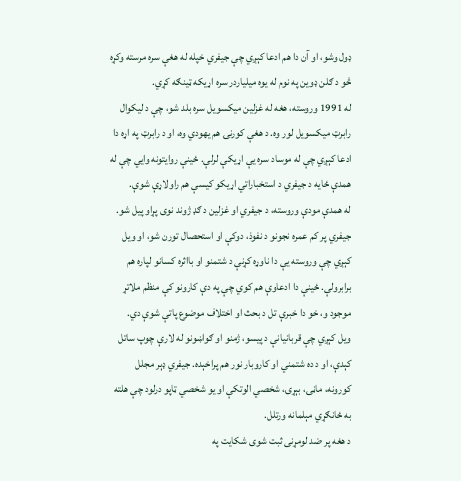ډول وشو، او آن دا هم ادعا کېږي چې جیفري خپله له هغې سره مرسته وکړه څو د ګلن ډوین په نوم له یوه میلیاردر سره اړیکه ټینګه کړي.
له 1991 وروسته، هغه له غزلین میکسویل سره بلد شو، چې د لیکوال رابرټ میکسویل لور وه. د هغې کورنۍ هم یهودي وه، او د رابرټ په اړه دا ادعا کېږي چې له موساد سره یې اړیکې لرلې. ځینې روایتونه وایي چې له همدې ځایه د جیفري د استخباراتي اړیکو کیسې هم راولاړې شوې.
له همدې مودې وروسته، د جیفري او غزلین د ګډ ژوند نوی پړاو پیل شو. جیفري پر کم عمره نجونو د نفوذ، دوکې او استحصال تورن شو، او ویل کېږي چې وروسته یې دا ناوړه کړنې د شتمنو او بااثره کسانو لپاره هم برابرولې. ځینې دا ادعاوې هم کوي چې په دې کارونو کې منظم ملاتړ موجود و، خو دا خبرې تل د بحث او اختلاف موضوع پاتې شوې دي.
ویل کېږي چې قربانیانې د پیسو، ژمنو او ګواښونو له لارې چوپ ساتل کېدې، او د ده شتمني او کاروبار نور هم پراخېده. جیفري ډېر مجلل کورونه، ماڼۍ، بېړۍ، شخصي الوتکې او یو شخصي ټاپو درلود چې هلته به ځانګړي مېلمانه ورتلل.
د هغه پر ضد لومړنی ثبت شوی شکایت په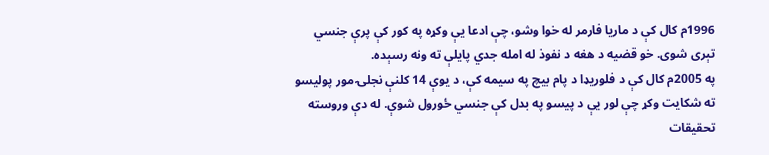1996م کال کې د ماریا فارمر له خوا وشو، چې ادعا یې وکړه په کور کې پرې جنسي تېری شوی. خو قضیه د هغه د نفوذ له امله جدي پایلې ته ونه رسېده.
په 2005م کال کې د فلوریډا د پام بیچ په سیمه کې، د یوې 14 کلنې نجلۍ مور پولیسو ته شکایت وکړ چې لور یې د پیسو په بدل کې جنسي ځورول شوې. له دې وروسته تحقیقات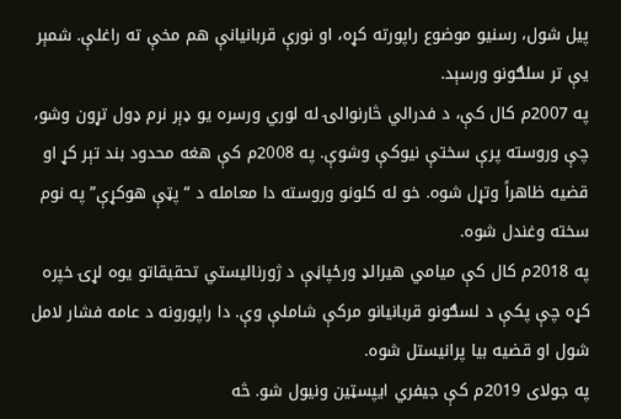پیل شول، رسنیو موضوع راپورته کړه، او نورې قربانیانې هم مخې ته راغلې. شمېر یې تر سلګونو ورسېد.
په 2007م کال کې، د فدرالي څارنوالۍ له لوري ورسره یو ډېر نرم ډول تړون وشو، چې وروسته پرې سختې نیوکې وشوې. په 2008م کې هغه محدود بند تېر کړ او قضیه ظاهراً وتړل شوه. خو له کلونو وروسته دا معامله د “پټې هوکړې” په نوم سخته وغندل شوه.
په 2018م کال کې میامي هیرالډ ورځپاڼې د ژورنالیستي تحقیقاتو یوه لړۍ خپره کړه چې پکې د لسګونو قربانیانو مرکې شاملې وې. دا راپورونه د عامه فشار لامل شول او قضیه بیا پرانیستل شوه.
په جولای 2019م کې جیفري ایپسټین ونیول شو. څه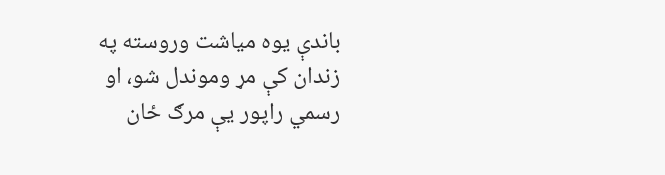باندې یوه میاشت وروسته په زندان کې مړ وموندل شو، او رسمي راپور یې مرګ ځان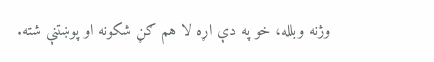وژنه وبلله، خو په دې اړه لا هم ګڼ شکونه او پوښتنې شته.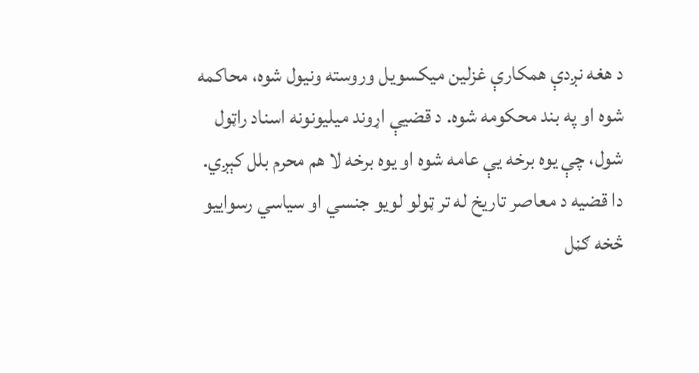د هغه نږدې همکارې غزلین میکسویل وروسته ونیول شوه، محاکمه شوه او په بند محکومه شوه. د قضیې اړوند میلیونونه اسناد راټول شول، چې یوه برخه یې عامه شوه او یوه برخه لا هم محرم بلل کېږي.
دا قضیه د معاصر تاریخ له تر ټولو لویو جنسي او سیاسي رسواییو څخه ګڼل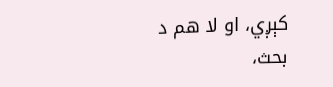کېږي، او لا هم د بحث،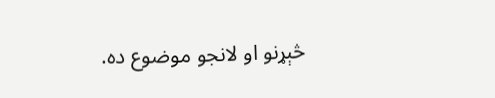څېړنو او لانجو موضوع ده.